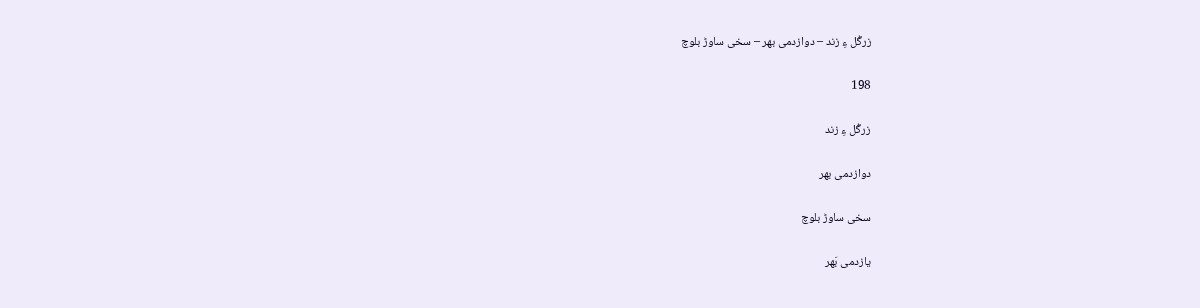زرگُل ءِ زند – دوازدمی بھر – سخی ساوڑ بلوچ

198

زرگُل ءِ زند

دوازدمی بھر

سخی ساوڑ بلوچ

یازدمی بَھر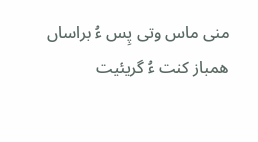منی ماس وتی پِس ءُ براساں ھمباز کنت ءُ گریئیت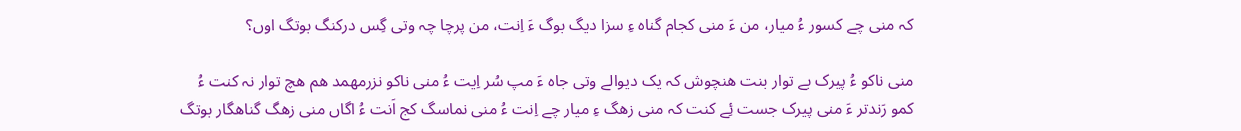کہ منی چے کسور ءُ میار، من ءَ منی کجام گناہ ءِ سزا دیگ بوگ ءَ اِنت، من پرچا چہ وتی گِس درکنگ بوتگ اوں؟

منی ناکو ءُ پیرک بے توار بنت ھنچوش کہ یک دیوالے وتی جاہ ءَ مپ سُر اِیت ءُ منی ناکو نزرمھمد ھم ھچ توار نہ کنت ءُ کمو رَندتر ءَ منی پیرک جست ئِے کنت کہ منی زھگ ءِ میار چے اِنت ءُ منی نماسگ کج اَنت ءُ اگاں منی زھگ گناھگار بوتگ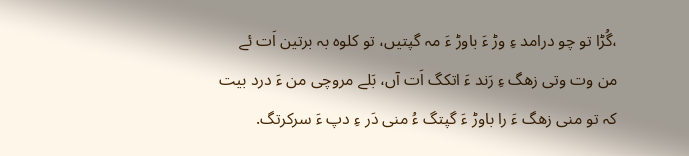،گُڑا تو چو درامد ءِ وڑ ءَ باوڑ ءَ مہ گپتیں، تو کلوہ بہ برتین اَت ئے من وت وتی زھگ ءِ رَند ءَ اتکگ اَت آں، بَلے مروچی من ءَ درد بیت کہ تو منی زھگ ءَ را باوڑ ءَ گپتگ ءُ منی دَر ءِ دپ ءَ سرکرتگ.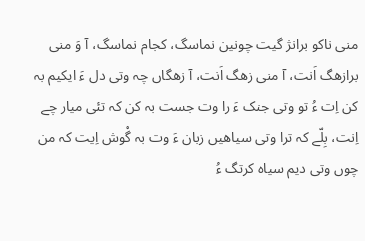منی ناکو برانژ گیت چونین نماسگ، کجام نماسگ، آ وَ منی برازھگ اَنت، آ منی زھگ اَنت، آ زھگاں چہ وتی دل ءَ ایکیم بہ کن اِت ءُ تو وتی جنک ءَ را وت جست بہ کن کہ تئی میار چے اِنت، بِلّے کہ ترا وتی سیاھیں زبان ءَ وت بہ گْوش اِیت کہ من چوں وتی دیم سیاہ کرتگ ءُ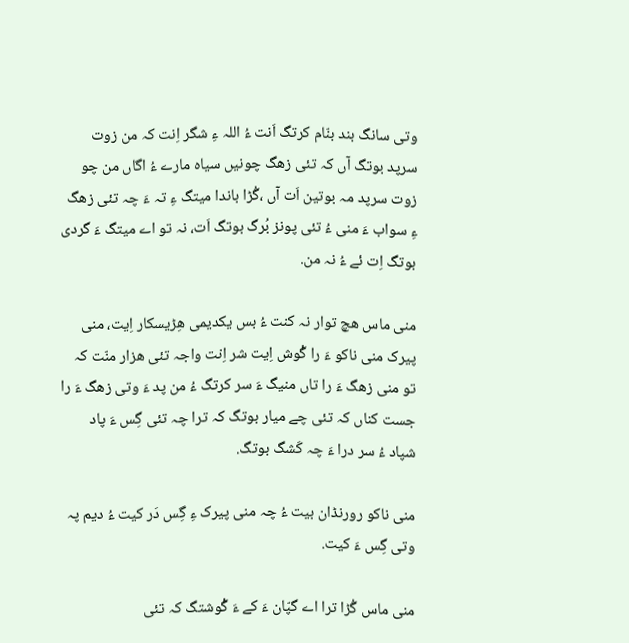وتی سانگ بند بنّام کرتگ اَنت ءُ اللہ ءِ شگر اِنت کہ من زوت سرپد بوتگ آں کہ تئی زھگ چونیں سیاہ مارے ءُ اگاں من چو زوت سرپد مہ بوتین اَت آں ،گُڑا باندا میتگ ءِ تہ ءَ چہ تئی زھگ ءِ سواب ءَ منی ءُ تئی پونز بُرگ بوتگ اَت، نہ تو اے میتگ ءَ گردی بوتگ اِت ئے ءُ نہ من.

منی ماس ھچ توار نہ کنت ءُ بس یکدیمی ھِڑیسکار اِیت، منی پیرک منی ناکو ءَ را گْوش اِیت شر اِنت واجہ تئی ھزار منّت کہ تو منی زھگ ءَ را تاں منیگ ءَ سر کرتگ ءُ من پد ءَ وتی زھگ ءَ را جست کناں کہ تئی چے میار بوتگ کہ ترا چہ تئی گِس ءَ پاد شپاد ءُ سر درا ءَ چہ کَشگ بوتگ.

منی ناکو رورنڈان بیت ءُ چہ منی پیرک ءِ گِس دَر کیت ءُ دیم پہ وتی گِس ءَ کیت.

منی ماس گُڑا ترا اے گپّان ءَ کے ءَ گْوشتگ کہ تئی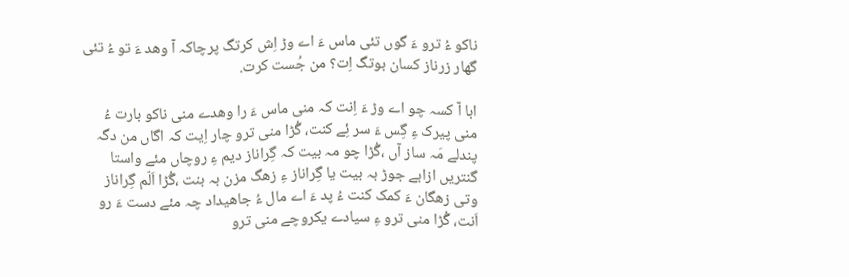ناکو ءُ ترو ءَ گوں تئی ماس ءَ اے وڑ اِش کرتگ پرچاکہ آ وھد ءَ تو ءُ تئی گھار زرناز کسان بوتگ اِت؟ من جُست کرت.

ابا آ کسہ چو اے وڑ ءَ اِنت کہ منی ماس ءَ را وھدے منی ناکو بارت ءُ منی پیرک ءِ گِس ءَ سر ئِے کنت، گُڑا منی ترو چار اِیت کہ اگاں من دگہ پندلے مَہ ساز آں ،گُڑا چو مہ بیت کہ گِراناز دیم ءِ روچاں مئے واستا گنتریں ازابے جوڑ بہ بیت یا گِراناز ءِ زھگ مزن بہ بنت ،گُڑا اَلّم گِراناز وتی زھگان ءَ کمک کنت ءُ پد ءَ اے مال ءُ جاھیداد چہ مئے دست ءَ رو اَنت، گُڑا منی ترو ءِ سیادے یکروچے منی ترو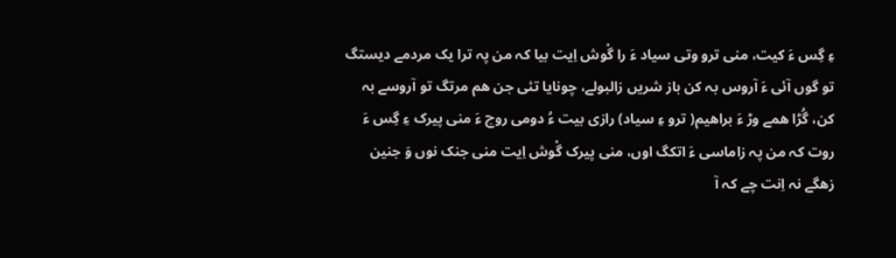ءِ گِس ءَ کیت، منی ترو وتی سیاد ءَ را گْوش اِیت بیا کہ من پہ ترا یک مردمے دیستگ تو گوں آئی ءَ آروس بہ کن باز شریں زالبولے، چونایا تئی جن ھم مرتگ تو آروسے بہ کن، گُڑا ھمے وڑ ءَ براھیم( ترو ءِ سیاد) رازی بیت ءُ دومی روچ ءَ منی پیرک ءِ گِس ءَ روت کہ من پہ زاماسی ءَ اتکگ اوں، منی پیرک گْوش اِیت منی جنک نوں وَ جنین زھگے نہ اِنت چے کہ آ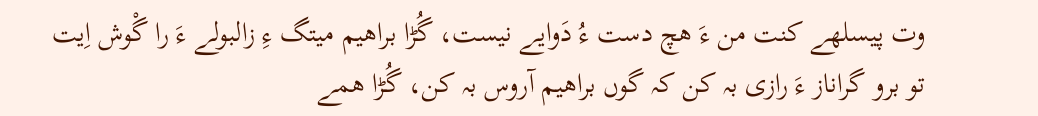وت پیسلھے کنت من ءَ ھچ دست ءُ دَوایے نیست، گُڑا براھیم میتگ ءِ زالبولے ءَ را گْوش اِیت تو برو گراناز ءَ رازی بہ کن کہ گوں براھیم آروس بہ کن، گُڑا ھمے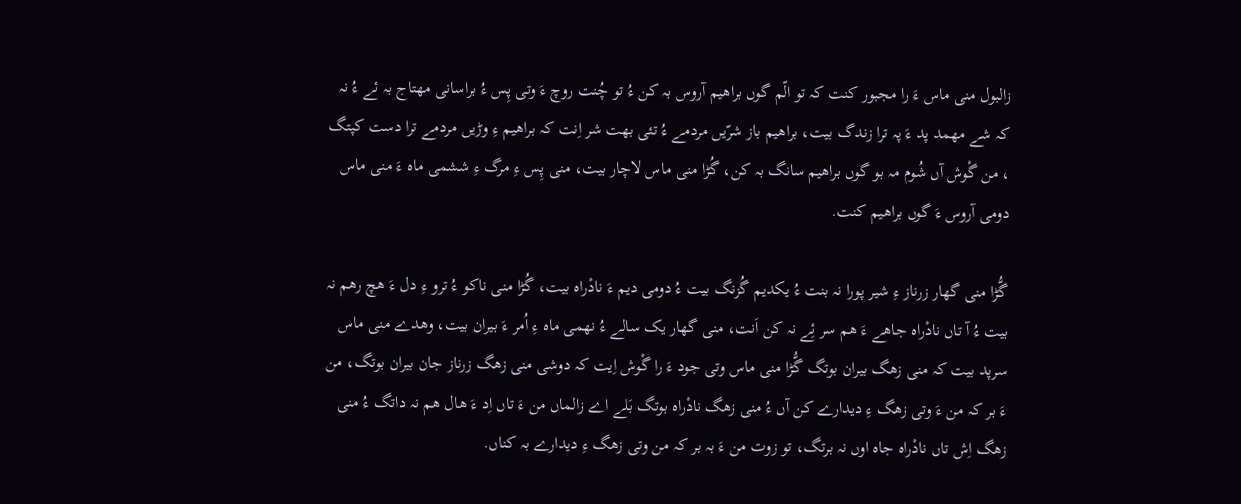زالبول منی ماس ءَ را مجبور کنت کہ تو الّم گوں براھیم آروس بہ کن ءُ تو چُنت روچ ءَ وتی پِس ءُ براسانی مھتاج بہ ئے ءُ نہ کہ شے مھمد پد ءَ پہ ترا زندگ بیت، براھیم باز شرّیں مردمے ءُ تئی بھت شر اِنت کہ براھیم ءِ وڑیں مردمے ترا دست کپتگ ، من گْوش آں شُوم مہ بو گوں براھیم سانگ بہ کن، گُڑا منی ماس لاچار بیت، منی پِس ءِ مرگ ءِ ششمی ماہ ءَ منی ماس دومی آروس ءَ گوں براھیم کنت.

گُّڑا منی گھار زرناز ءِ شیر پورا نہ بنت ءُ یکدیم گُزنگ بیت ءُ دومی دیم ءَ نادْراہ بیت، گُڑا منی ناکو ءُ ترو ءِ دل ءَ ھچ رھم نہ بیت ءُ آ تاں نادْراہ جاھے ءَ ھم سر ئِے نہ کن اَنت، منی گھار یک سالے ءُ نھمی ماہ ءِ اُمر ءَ بیران بیت، وھدے منی ماس سرپد بیت کہ منی زھگ بیران بوتگ گُّڑا منی ماس وتی جود ءَ را گْوش اِیت کہ دوشی منی زھگ زرناز جان بیران بوتگ، من ءَ بر کہ من ءَ وتی زھگ ءِ دیدارے کن آں ءُ منی زھگ نادْراہ بوتگ بَلے اے زالماں من ءَ تاں اِد ءَ ھال ھم نہ داتگ ءُ منی زھگ اِش تاں نادْراہ جاہ اوں نہ برتگ، تو زوت من ءَ بہ بر کہ من وتی زھگ ءِ دیدارے بہ کناں.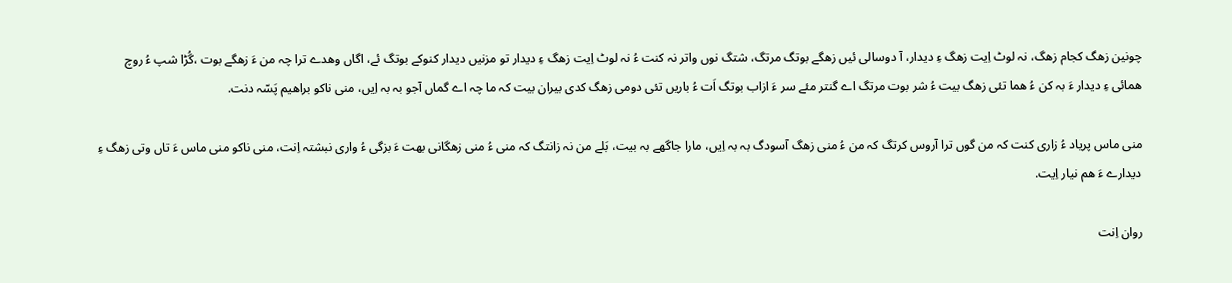چونین زھگ کجام زھگ، نہ لوٹ اِیت زھگ ءِ دیدار، آ دوسالی ئیں زھگے بوتگ مرتگ، شتگ نوں واتر نہ کنت ءُ نہ لوٹ اِیت زھگ ءِ دیدار تو مزنیں دیدار کنوکے بوتگ ئے، اگاں وھدے ترا چہ من ءَ زھگے بوت ،گُڑا شپ ءُ روچ ھمائی ءِ دیدار ءَ بہ کن ءُ ھما تئی زھگ بیت ءُ شر بوت مرتگ اے گنتر مئے سر ءَ ازاب بوتگ اَت ءُ باریں تئی دومی زھگ کدی بیران بیت کہ ما چہ اے گماں آجو بہ بہ اِیں، منی ناکو براھیم پَسّہ دنت.

منی ماس پریاد ءُ زاری کنت کہ من گوں ترا آروس کرتگ کہ من ءُ منی زھگ آسودگ بہ بہ اِیں، مارا جاگھے بہ بیت، بَلے من نہ زانتگ کہ منی ءُ منی زھگانی بھت ءَ بزگی ءُ واری نبشتہ اِنت، منی ناکو منی ماس ءَ تاں وتی زھگ ءِ دیدارے ءَ ھم نیار اِیت.

روان اِنت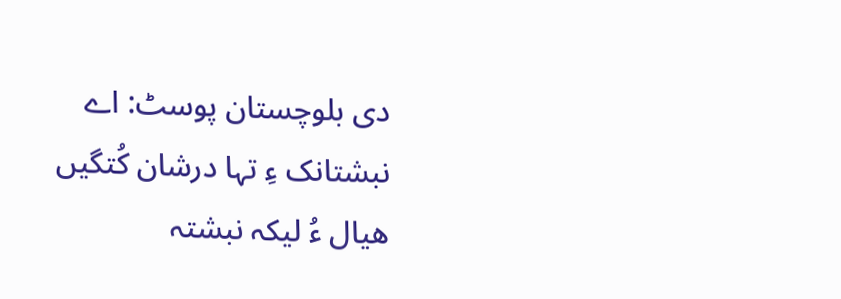دی بلوچستان پوسٹ: اے نبشتانک ءِ تہا درشان کُتگیں ھیال ءُ لیکہ نبشتہ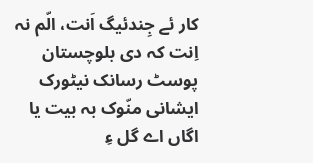کار ئے جِندئیگ اَنت، الّم نہ اِنت کہ دی بلوچستان پوسٹ رسانک نیٹورک ایشانی منّوک بہ بیت یا اگاں اے گل ءِ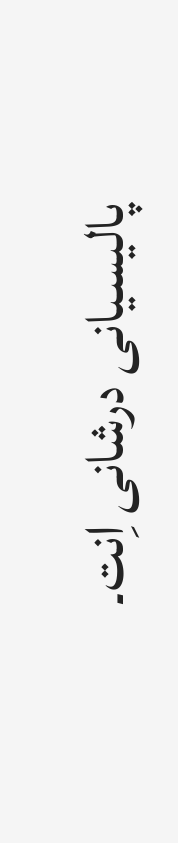پالیسیانی درشانی اِنت۔